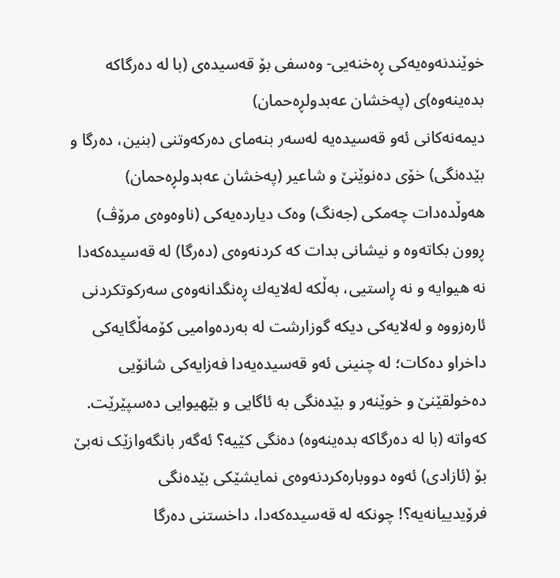خوێندنەوەیەكی ڕەخنەیی- وەسفی بۆ قەسیدەی (با لە دەرگاکە بدەینەوە)ی (پەخشان عەبدولڕەحمان)
دیمەنەكانی ئەو قەسیدەیە لەسەر بنەمای دەركەوتنی (بنین، دەرگا و بێدەنگی) خۆی دەنوێنێ و شاعیر (پەخشان عەبدولڕەحمان) هەوڵدەدات چەمكی (جەنگ) وەک دیاردەیەکی (ناوەوەی مرۆڤ) ڕوون بکاتەوە و نیشانی بدات کە کردنەوەی (دەرگا) لە قەسیدەكەدا نە هیوایە و نە ڕاستیی، بەڵکە لەلایەك ڕەنگدانەوەی سەرکوتکردنی ئارەزووە و لەلایەكی دیكە گوزارشت لە بەردەوامیی كۆمەڵگایەكی داخراو دەكات؛ لە چنینی ئەو قەسیدەیەدا فەزایەکی شانۆیی دەخولقێنێ و خوێنەر و بێدەنگی بە ئاگایی و بێهیوایی دەسپێرێت.
كەواتە (با لە دەرگاکە بدەینەوە) دەنگی کێیە؟ ئەگەر بانگەوازێک نەبێ بۆ (ئازادی) ئەوە دووبارەکردنەوەی نمایشێکی بێدەنگی فرۆیدییانەیە؟! چونكە لە قەسیدەكەدا، داخستنی دەرگا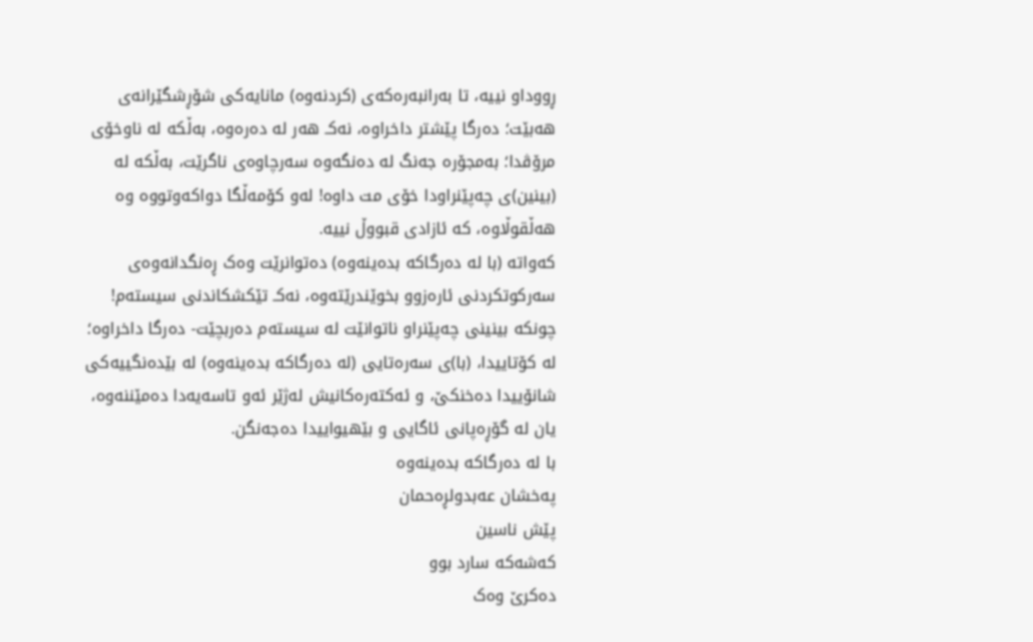ڕووداو نییە، تا بەرانبەرەکەی (کردنەوە) مانایەکی شۆڕشگێرانەی هەبێت؛ دەرگا پێشتر داخراوە، نەكـ هەر لە دەرەوە، بەڵکە لە ناوخۆی مرۆڤدا؛ بەمجۆرە جەنگ لە دەنگەوە سەرچاوەی ناگرێت، بەڵکە لە (بینین)ی چەپێنراودا خۆی مت داوە! لەو كۆمەڵگا دواكەوتووە وە هەڵقوڵاوە، کە ئازادی قبووڵ نییە.
كەواتە (با لە دەرگاکە بدەینەوە) دەتوانرێت وەک ڕەنگدانەوەی سەرکوتکردنی ئارەزوو بخوێندرێتەوە، نەكـ تێكشکاندنی سیستەم! چونكە بینینی چەپێنراو ناتوانێت لە سیستەم دەربچێت- دەرگا داخراوە؛ لە کۆتاییدا، (با)ی سەرەتایی (لە دەرگاکە بدەینەوە) لە بێدەنگییەکی شانۆییدا دەخنكێ، و ئەکتەرەکانیش لەژێر ئەو تاسەیەدا دەمێننەوە، یان لە گۆڕەپانی ئاگایی و بێهیواییدا دەجەنگن.
با لە دەرگاکە بدەینەوە
پەخشان عەبدولڕەحمان
پێش ناسین
کەشەکە سارد بوو
دەکرێ وەک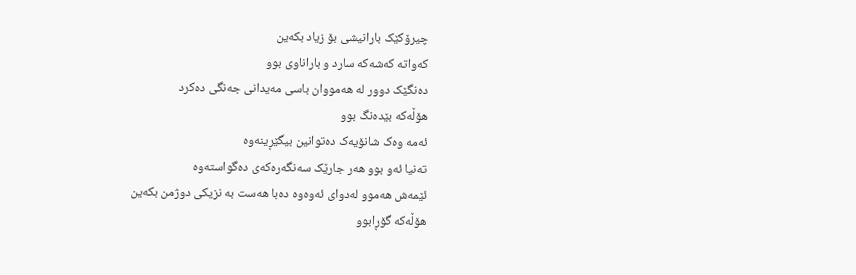چیرۆکێک بارانیشی بۆ زیاد بکەین
کەواتە کەشەکە سارد و باراناوی بوو
دەنگێک دوور لە هەمووان باسی مەیدانی جەنگی دەکرد
هۆڵەکە بێدەنگ بوو
ئەمە وەک شانۆیەک دەتوانین بیگێڕینەوە
تەنیا ئەو بوو هەر جارێک سەنگەرەکەی دەگواستەوە
ئێمەش هەموو لەدوای ئەوەوە دەبا هەست بە نزیکی دوژمن بکەین
هۆڵەکە گۆڕابوو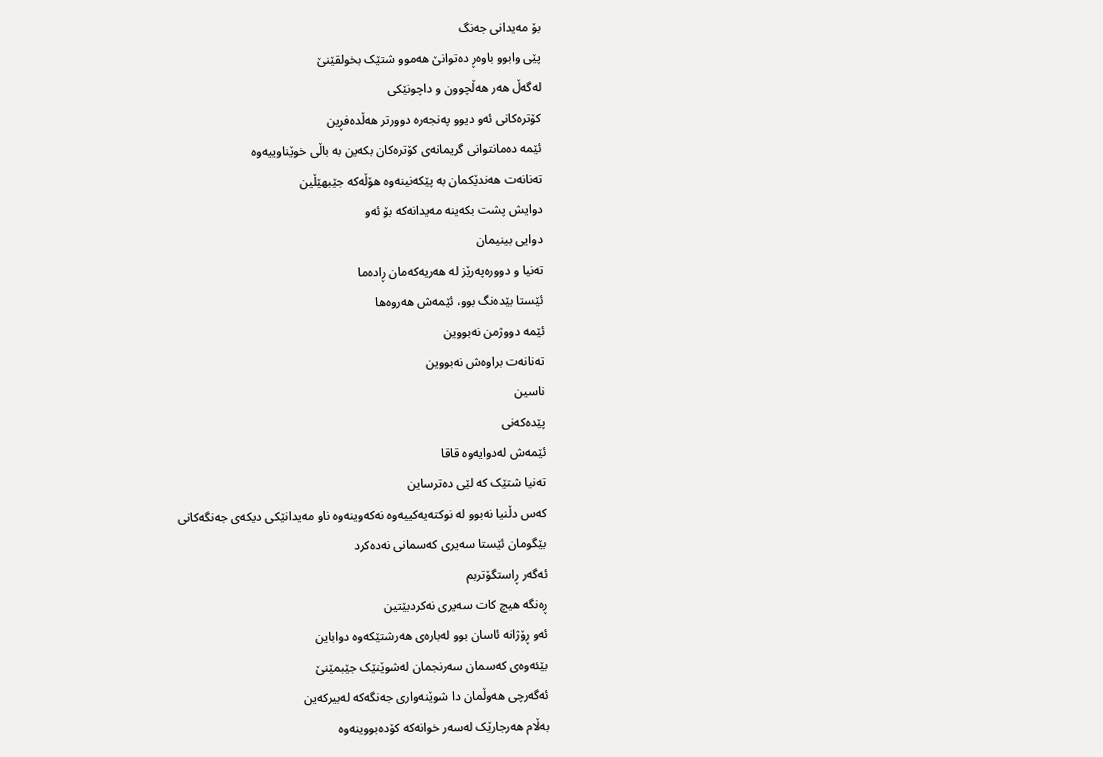بۆ مەیدانی جەنگ
پێی وابوو باوەڕ دەتوانێ هەموو شتێک بخولقێنێ
لەگەڵ هەر هەڵچوون و داچونێکی
کۆترەکانی ئەو دیوو پەنجەرە دوورتر هەڵدەفڕین
ئێمە دەمانتوانی گریمانەی کۆترەکان بکەین بە باڵی خوێناوییەوە
تەنانەت هەندێکمان بە پێکەنینەوە هۆڵەکە جێبهێڵین
دوایش پشت بکەینە مەیدانەکە بۆ ئەو
دوایی بینیمان
تەنیا و دوورەپەرێز لە هەریەکەمان ڕادەما
ئێستا بێدەنگ بوو، ئێمەش هەروەها
ئێمە دووژمن نەبووین
تەنانەت براوەش نەبووین
ناسین
پێدەکەنی
ئێمەش لەدوایەوە قاقا
تەنیا شتێک کە لێی دەترساین
کەس دڵنیا نەبوو لە نوکتەیەکییەوە نەکەوینەوە ناو مەیدانێکی دیکەی جەنگەکانی
بێگومان ئێستا سەیری کەسمانی نەدەکرد
ئەگەر ڕاستگۆتربم
ڕەنگە هیچ کات سەیری نەکردبێتین
ئەو ڕۆژانە ئاسان بوو لەبارەی هەرشتێکەوە دواباین
بێئەوەی کەسمان سەرنجمان لەشوێنێک جێبمێنێ
ئەگەرچی هەوڵمان دا شوێنەواری جەنگەکە لەبیرکەین
بەڵام هەرجارێک لەسەر خوانەکە کۆدەبووینەوە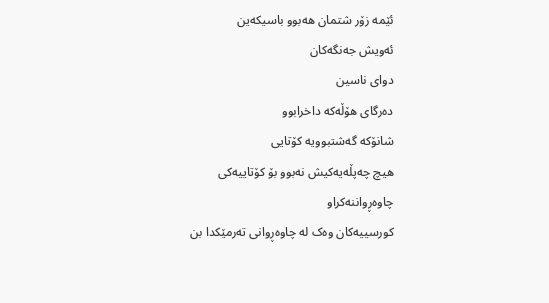ئێمە زۆر شتمان هەبوو باسیکەین
ئەویش جەنگەکان
دوای ناسین
دەرگای هۆڵەکە داخرابوو
شانۆکە گەشتبوویە کۆتایی
هیچ چەپڵەیەکیش نەبوو بۆ کۆتاییەکی چاوەڕواننەکراو
کورسییەکان وەک لە چاوەڕوانی تەرمێکدا بن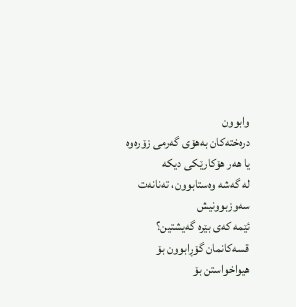وابوون
درەختەکان بەهۆی گەرمی زۆرەوە یا هەر هۆکارێکی دیکە
لە گەشە وەستابوون، تەنانەت سەوزبوونیش
ئێمە کەی بێرە گەیشتین؟
قسەکانمان گۆڕابوون بۆ هیواخواستن بۆ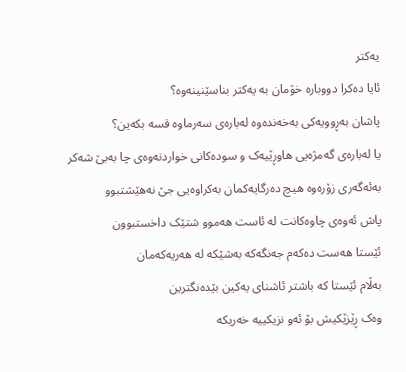یەکتر
ئایا دەکرا دووبارە خۆمان بە یەکتر بناسێنینەوە؟
پاشان بەڕوویەکی بەخەندەوە لەبارەی سەرماوە قسە بکەین؟
یا لەبارەی گەمژەیی هاوڕێیەک و سودەکانی خواردنەوەی چا بەبێ شەکر
بەئەگەری زۆرەوە هیچ دەرگایەکمان بەکراوەیی جێ نەهێشتبوو
پاش ئەوەی چاوەکانت لە ئاست هەموو شتێک داخستبوون
ئێستا هەست دەکەم جەنگەکە بەشێكە لە هەریەکەمان
بەڵام ئێستا کە باشتر ئاشنای یەکین بێدەنگترین
وەک ڕێزێکیش بۆ ئەو نزیکییە خەریکە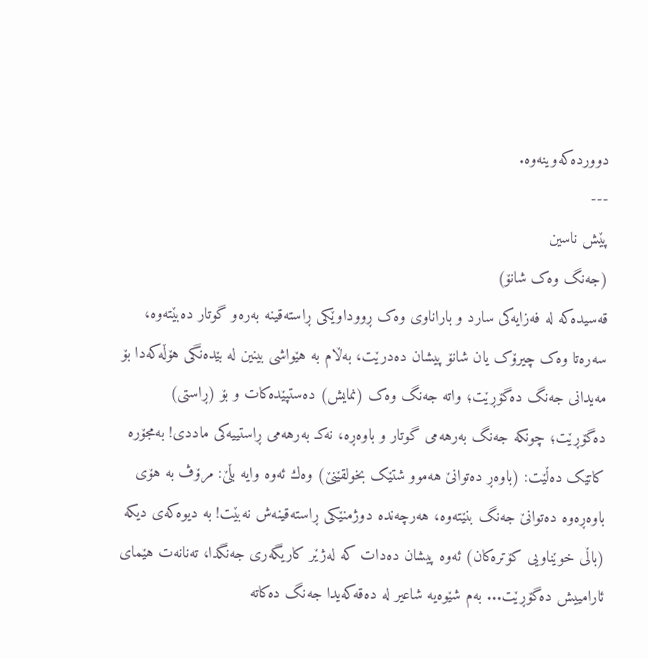دووردەکەوینەوە.
---
پێش ناسین
(جەنگ وەک شانۆ)
قەسیدەكە لە فەزایەکی سارد و باراناوی وەک ڕووداوێکی ڕاستەقینە بەرەو گوتار دەبێتەوە، سەرەتا وەک چیرۆک یان شانۆ پیشان دەدرێت، بەڵام بە هێواشی بینین لە بێدەنگی هۆڵەکەدا بۆ مەیدانی جەنگ دەگۆڕێت؛ واتە جەنگ وەک (نمایش) دەستپێدەکات و بۆ (ڕاستی) دەگۆڕێت؛ چونكە جەنگ بەرهەمی گوتار و باوەڕە، نەكـ بەرهەمی ڕاستییەکی ماددی! بەمجۆرە کاتێک دەڵێت: (باوەڕ دەتوانێ هەموو شتێک بخولقێنێ) وەك ئەوە وایە بڵێ: مرۆڤ بە هۆی باوەڕەوە دەتوانێ جەنگ بنێتەوە، هەرچەندە دوژمنێکی ڕاستەقینەش نەبێت! بە دیوەكەی دیكە (باڵی خوێناویی کۆترەکان) ئەوە پیشان دەدات کە لەژێر کاریگەری جەنگدا، تەنانەت هێمای ئارامییش دەگۆڕێت... بەم شێوەیە شاعیر لە دەقەکەیدا جەنگ دەکاتە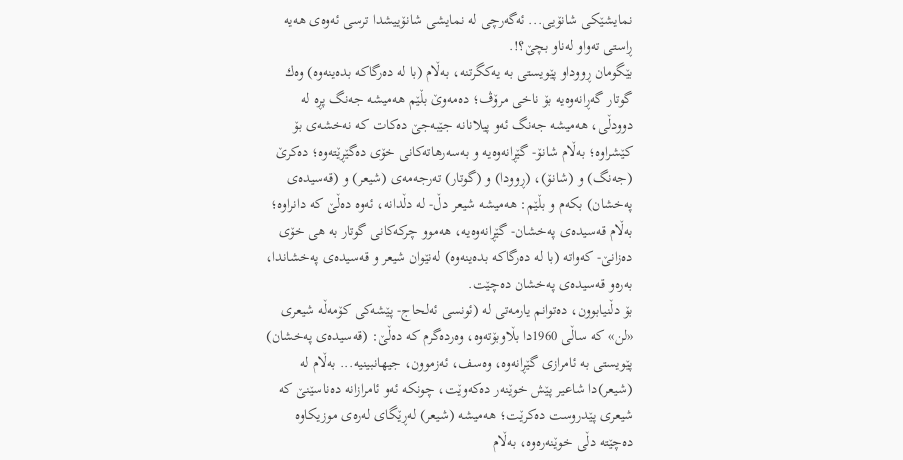نمایشێکی شانۆیی... ئەگەرچی لە نمایشی شانۆییشدا ترسی ئەوەی هەیە ڕاستی تەواو لەناو بچێ؟!.
بێگومان ڕووداو پێویستی بە یەكگرتنە، بەڵام (با لە دەرگاكە بدەینەوە) وەك گوتار گەڕانەوەیە بۆ ناخی مرۆڤ؛ دەمەوێ بڵێم هەمیشە جەنگ پڕە لە دوودڵی، هەمیشە جەنگ ئەو پیلانانە جێبەجێ دەكات كە نەخشەی بۆ كێشراوە؛ بەڵام شانۆ- گێڕانەوەیە و بەسەرهاتەكانی خۆی دەگێڕێتەوە؛ دەكرێ (جەنگ) و (شانۆ)، (ڕوودا) و (گوتار) تەرجەمەی (شیعر) و (قەسیدەی پەخشان) بكەم و بڵێم: هەمیشە شیعر دڵ- لە دڵدانە، ئەوە دەڵێ كە دانراوە؛ بەڵام قەسیدەی پەخشان- گێڕانەوەیە، هەموو چركەكانی گوتار بە هی خۆی دەزانێ- كەواتە (با لە دەرگاکە بدەینەوە) لەنێوان شیعر و قەسیدەی پەخشاندا، بەرەو قەسیدەی پەخشان دەچێت.
بۆ دڵنیابوون، دەتوانم یارمەتی لە (ئونسی ئەلحاج- پێشەكی كۆمەڵە شیعری «لن» كە ساڵی 1960دا بڵاوبۆتەوە، وەردەگرم كە دەڵێ: (قەسیدەی پەخشان) پێویستی بە ئامرازی گێڕانەوە، وەسف، ئەزموون، جیهانبینیە... بەڵام لە (شیعر)دا شاعیر پێش خوێنەر دەكەوێت، چونكە ئەو ئامرازانە دەناسێنێ كە شیعری پێدروست دەكرێت؛ هەمیشە (شیعر) لەڕێگای لەرەی موزیكاوە دەچێتە دڵی خوێنەرەوە، بەڵام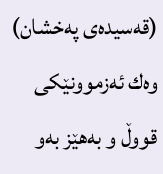(قەسیدەی پەخشان) وەك ئەزموونێكی قووڵ و بەهێز بەو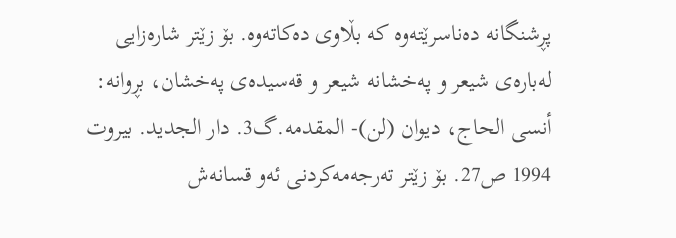پڕشنگانە دەناسرێتەوە كە بڵاوی دەكاتەوە. بۆ زێتر شارەزایی لەبارەی شیعر و پەخشانە شیعر و قەسیدەی پەخشان، بڕوانە: أنسی الحاج، دیوان (لن)- المقدمە.گ3. دار الجدید. بیروت 1994 ص27. بۆ زێتر تەرجەمەكردنی ئەو قسانەش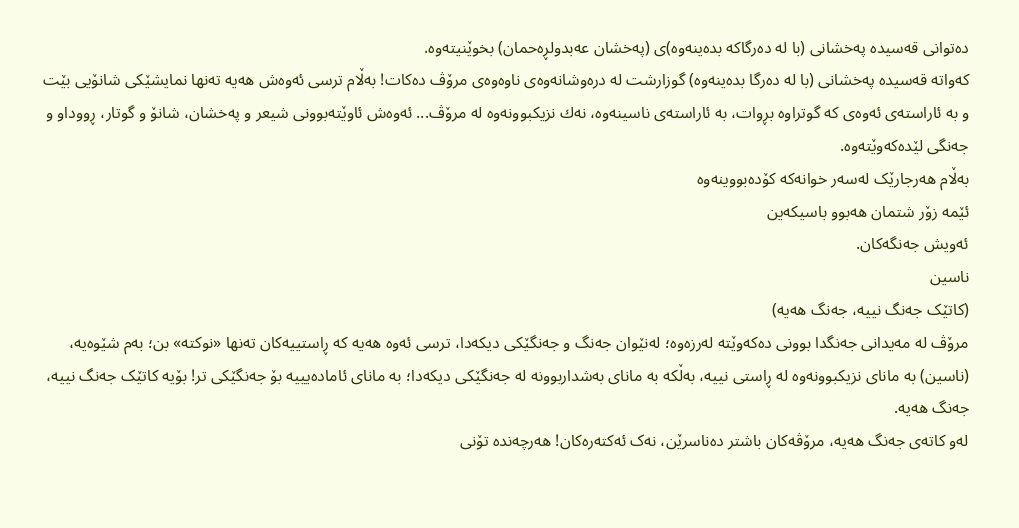دەتوانی قەسیدە پەخشانی (با لە دەرگاکە بدەینەوە)ی (پەخشان عەبدولڕەحمان) بخوێنیتەوە.
كەواتە قەسیدە پەخشانی (با لە دەرگا بدەینەوە) گوزارشت لە درەوشانەوەی ناوەوەی مرۆڤ دەكات! بەڵام ترسی ئەوەش هەیە تەنها نمایشێكی شانۆیی بێت و بە ئاراستەی ئەوەی كە گوتراوە بڕوات، بە ئاراستەی ناسینەوە، نەك نزیکبوونەوە لە مرۆڤ... ئەوەش ئاوێتەبوونی شیعر و پەخشان، شانۆ و گوتار، ڕووداو و جەنگی لێدەكەوێتەوە.
بەڵام هەرجارێک لەسەر خوانەکە کۆدەبووینەوە
ئێمە زۆر شتمان هەبوو باسیکەین
ئەویش جەنگەکان.
ناسین
(کاتێک جەنگ نییە، جەنگ هەیە)
مرۆڤ لە مەیدانی جەنگدا بوونی دەكەوێتە لەرزەوە؛ لەنێوان جەنگ و جەنگێکی دیکەدا، ترسی ئەوە هەیە کە ڕاستییەکان تەنها «نوکتە» بن؛ بەم شێوەیە، (ناسین) بە مانای نزیکبوونەوە لە ڕاستی نییە، بەڵكە بە مانای بەشداربوونە لە جەنگێکی دیکەدا؛ بە مانای ئامادەیییە بۆ جەنگێکی تر! بۆیە کاتێک جەنگ نییە، جەنگ هەیە.
لەو کاتەی جەنگ هەیە، مرۆڤەکان باشتر دەناسرێن، نەک ئەکتەرەکان! هەرچەندە تۆنی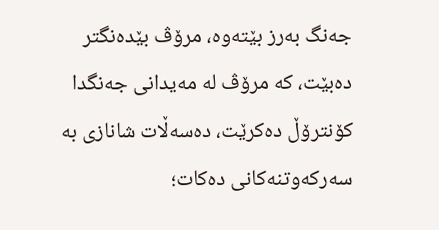جەنگ بەرز بێتەوە، مرۆڤ بێدەنگتر دەبێت، کە مرۆڤ لە مەیدانی جەنگدا کۆنترۆڵ دەکرێت، دەسەڵات شانازی بە سەرکەوتنەکانی دەکات؛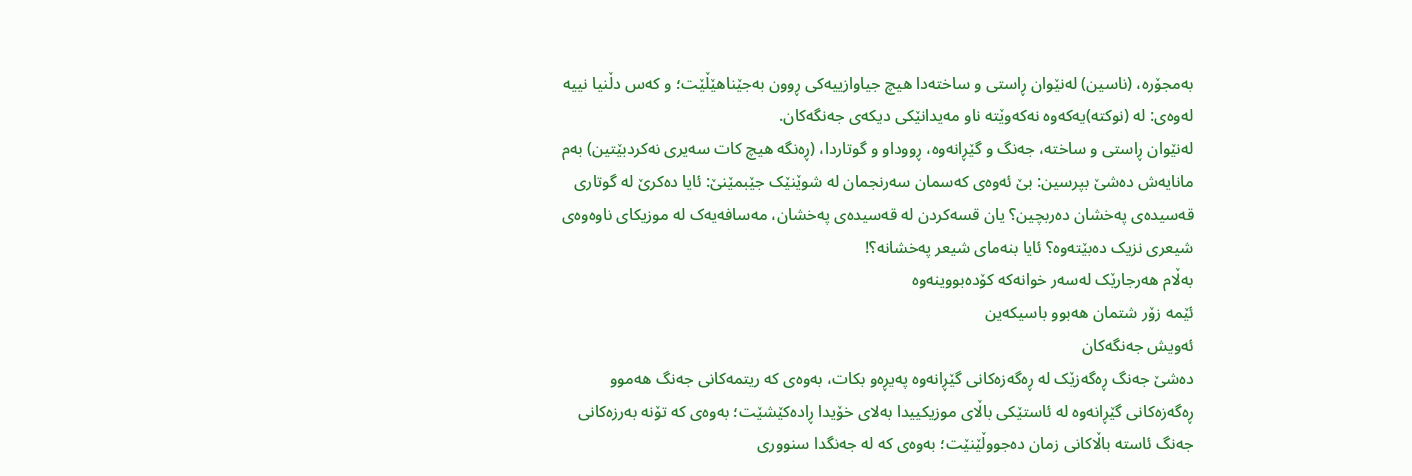بەمجۆرە، (ناسین) لەنێوان ڕاستی و ساختەدا هیچ جیاوازییەکی ڕوون بەجێناهێڵێت؛ و کەس دڵنیا نییە لەوەی: لە (نوکتە)یەکەوە نەکەوێتە ناو مەیدانێکی دیکەی جەنگەکان.
لەنێوان ڕاستی و ساختە، جەنگ و گێڕانەوە، ڕووداو و گوتاردا، (ڕەنگە هیچ کات سەیری نەکردبێتین) بەم مانایەش دەشێ بپرسین: بێ ئەوەی کەسمان سەرنجمان لە شوێنێک جێبمێنێ: ئایا دەکرێ لە گوتاری قەسیدەی پەخشان دەربچین؟ یان قسەکردن لە قەسیدەی پەخشان، مەسافەیەک لە موزیكای ناوەوەی شیعری نزیک دەبێتەوە؟ ئایا بنەمای شیعر پەخشانە؟!
بەڵام هەرجارێک لەسەر خوانەکە کۆدەبووینەوە
ئێمە زۆر شتمان هەبوو باسیکەین
ئەویش جەنگەکان
دەشێ جەنگ ڕەگەزێک لە ڕەگەزەکانی گێڕانەوە پەیڕەو بکات، بەوەی کە ریتمەکانی جەنگ هەموو ڕەگەزەکانی گێڕانەوە لە ئاستێکی باڵای موزیكییدا بەلای خۆیدا ڕادەکێشێت؛ بەوەی کە تۆنە بەرزەكانی جەنگ ئاستە باڵاکانی زمان دەجووڵێنێت؛ بەوەی کە لە جەنگدا سنووری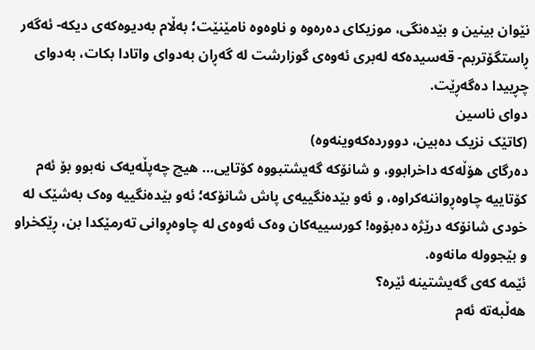نێوان بینین و بێدەنگی، موزیكای دەرەوە و ناوەوە نامێنێت؛ بەڵام بەدیوەكەی دیكە- ئەگەر ڕاستگۆتربم- قەسیدەكە لەبری ئەوەی گوزارشت لە گەڕان بەدوای واتادا بکات، بەدوای چڕییدا دەگەڕێت.
دوای ناسین
(کاتێک نزیک دەبین، دووردەکەوینەوە)
دەرگای هۆڵەکە داخرابوو، و شانۆکە گەیشتبووە کۆتایی... هیچ چەپڵەیەک نەبوو بۆ ئەم کۆتاییە چاوەڕواننەکراوە، و ئەو بێدەنگییەی پاش شانۆکە؛ ئەو بێدەنگییە وەک بەشێک لە خودی شانۆکە درێژە دەبۆوە! کورسییەکان وەک ئەوەی لە چاوەڕوانی تەرمێکدا بن، ڕێکخراو و بێجوولە مانەوە.
ئێمە کەی گەیشتینە ئێرە؟
هەڵبەتە ئەم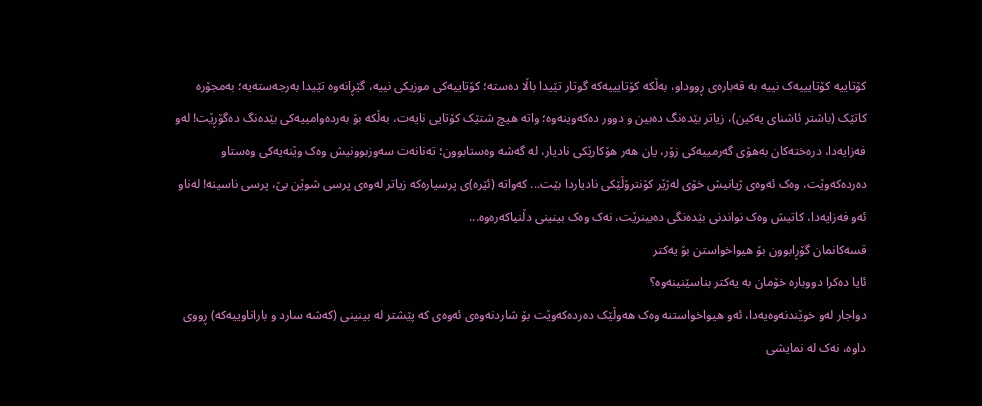کۆتاییە کۆتایییەک نییە بە قەبارەی ڕووداو، بەڵكە کۆتایییەکە گوتار تێیدا باڵا دەستە؛ كۆتاییەكی موزیكی نییە، گێڕانەوە تێیدا بەرجەستەیە؛ بەمجۆرە کاتێک (باشتر ئاشنای یەکین)، زیاتر بێدەنگ دەبین و دوور دەکەوینەوە؛ واتە هیچ شتێک کۆتایی نایەت، بەڵكە بۆ بەردەوامییەکی بێدەنگ دەگۆڕێت! لەو فەزایەدا، درەختەکان بەهۆی گەرمییەکی زۆر، یان هەر هۆکارێکی نادیار، لە گەشە وەستابوون؛ تەنانەت سەوزبوونیش وەک وێنەیەکی وەستاو دەردەکەوێت، وەک ئەوەی ژیانیش خۆی لەژێر کۆنترۆڵێکی نادیاردا بێت... كەواتە (ئێرە)ی پرسیارەكە زیاتر لەوەی پرسی شوێن بێ، پرسی ناسینە! لەناو ئەو فەزایەدا، کاتیش وەک نواندنی بێدەنگی دەبینرێت، نەک وەک بینینی دڵنیاکەرەوە...
قسەکانمان گۆڕابوون بۆ هیواخواستن بۆ یەکتر
ئایا دەکرا دووبارە خۆمان بە یەکتر بناسێنینەوە؟
دواجار لەو خوێندنەوەیەدا، ئەو هیواخواستنە وەک هەوڵێک دەردەکەوێت بۆ شاردنەوەی ئەوەی کە پێشتر لە بینینی (کەشە سارد و باراناوییەكە) ڕووی داوە، نەک لە نمایشی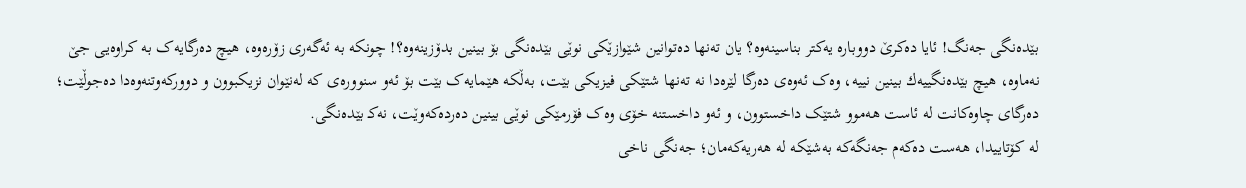بێدەنگی جەنگ! ئایا دەکرێ دووبارە یەکتر بناسینەوە؟ یان تەنها دەتوانین شێوازێكی نوێی بێدەنگی بۆ بینین بدۆزینەوە؟! چونكە بە ئەگەری زۆرەوە، هیچ دەرگایەک بە کراوەیی جێ نەماوە، هیچ بێدەنگییەك بینین نییە، وەک ئەوەی دەرگا لێرەدا نە تەنها شتێکی فیزیکی بێت، بەڵكە هێمایەک بێت بۆ ئەو سنوورەی کە لەنێوان نزیکبوون و دوورکەوتنەوەدا دەجوڵێت؛ دەرگای چاوەکانت لە ئاست هەموو شتێک داخستوون، و ئەو داخستنە خۆی وەک فۆرمێكی نوێی بینین دەردەکەوێت، نەكـ بێدەنگی.
لە کۆتاییدا، هەست دەکەم جەنگەکە بەشێکە لە هەریەکەمان؛ جەنگی ناخی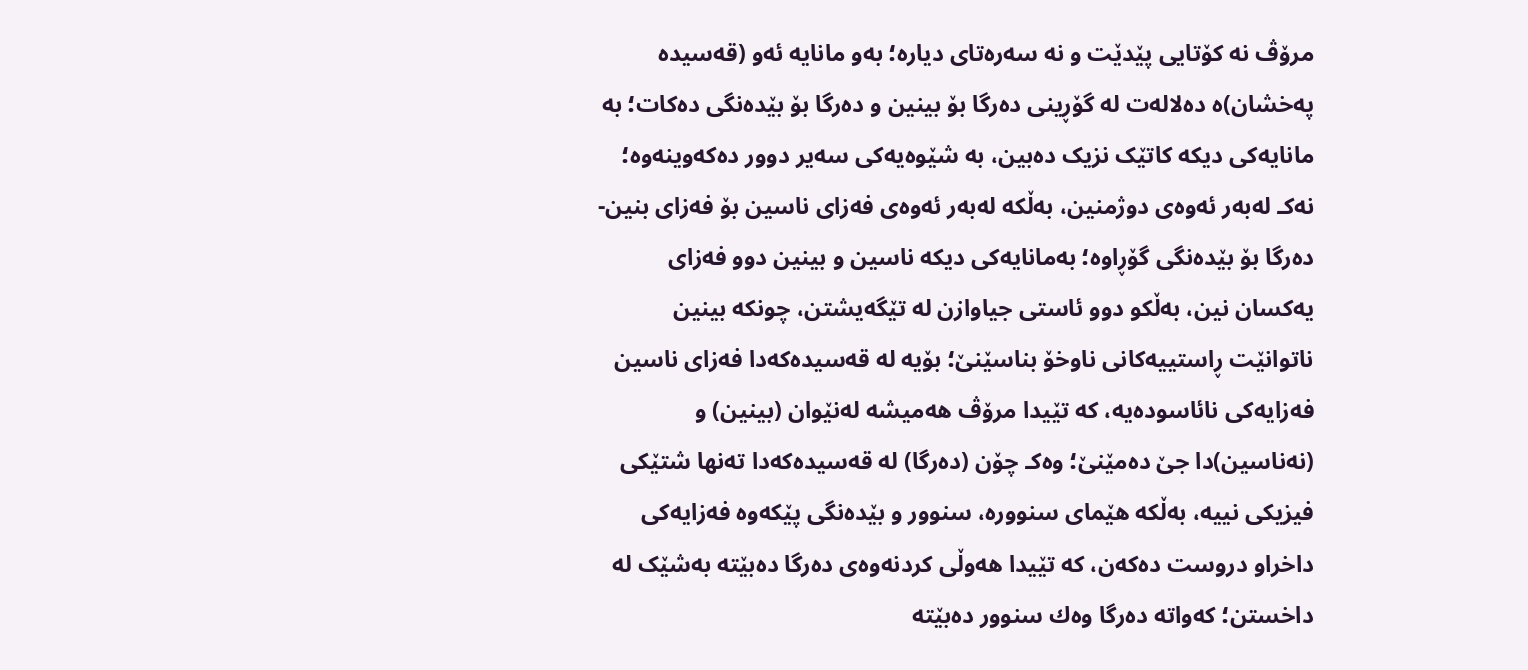مرۆڤ نە کۆتایی پێدێت و نە سەرەتای دیارە؛ بەو مانایە ئەو (قەسیدە پەخشان)ە دەلالەت لە گۆڕینی دەرگا بۆ بینین و دەرگا بۆ بێدەنگی دەكات؛ بە مانایەكی دیكە کاتێک نزیک دەبین، بە شێوەیەکی سەیر دوور دەکەوینەوە؛ نەكـ لەبەر ئەوەی دوژمنین، بەڵكە لەبەر ئەوەی فەزای ناسین بۆ فەزای بنین- دەرگا بۆ بێدەنگی گۆڕاوە؛ بەمانایەكی دیكە ناسین و بینین دوو فەزای یەکسان نین، بەڵکو دوو ئاستی جیاوازن لە تێگەیشتن، چونكە بینین ناتوانێت ڕاستییەکانی ناوخۆ بناسێنێ؛ بۆیە لە قەسیدەکەدا فەزای ناسین فەزایەکی نائاسودەیە، کە تێیدا مرۆڤ هەمیشە لەنێوان (بینین) و (نەناسین)دا جێ دەمێنێ؛ وەكـ چۆن (دەرگا) لە قەسیدەکەدا تەنها شتێکی فیزیکی نییە، بەڵکە هێمای سنوورە، سنوور و بێدەنگی پێکەوە فەزایەکی داخراو دروست دەكەن، کە تێیدا هەوڵی کردنەوەی دەرگا دەبێتە بەشێک لە داخستن؛ كەواتە دەرگا وەك سنوور دەبێتە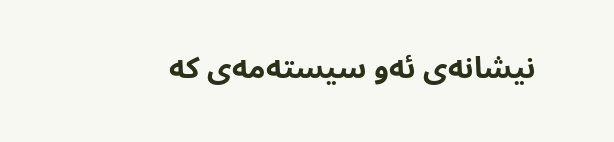نیشانەی ئەو سیستەمەی کە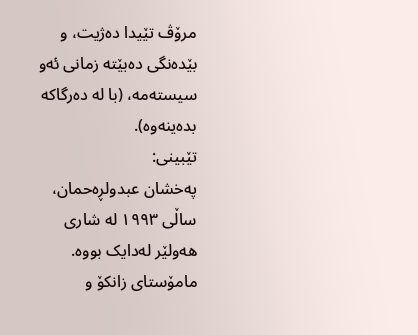مرۆڤ تێیدا دەژیت، و بێدەنگی دەبێتە زمانی ئەو سیستەمە، (با لە دەرگاکە بدەینەوە).
تێبینی:
پەخشان عبدولڕەحمان، ساڵی ١٩٩٣ لە شاری هەولێر لەدایک بووە. مامۆستای زانکۆ و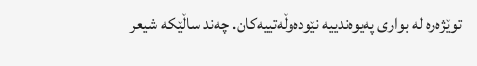توێژەرە لە بواری پەیوەندییە نێودەوڵەتییەکان. چەند ساڵێکە شیعر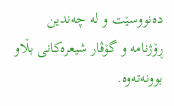دەنووسێت و لە چەندین ڕۆژنامە و گۆڤار شیعرەکانی بڵاو بوونەتەوە.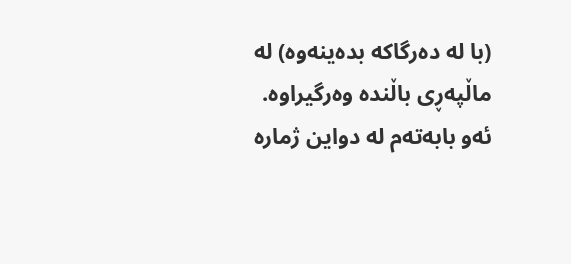(با لە دەرگاکە بدەینەوە) لە ماڵپەڕی باڵندە وەرگیراوە.
ئەو بابەتەم لە دواین ژمارە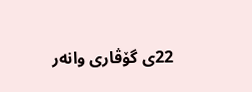22ی گۆڤاری وانەر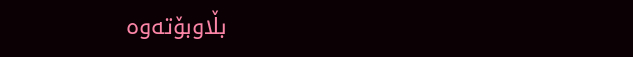بڵاوبۆتەوە